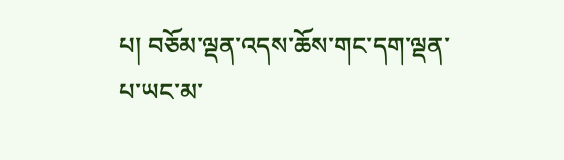པ། བཅོམ་ལྡན་འདས་ཆོས་གང་དག་ལྡན་པ་ཡང་མ་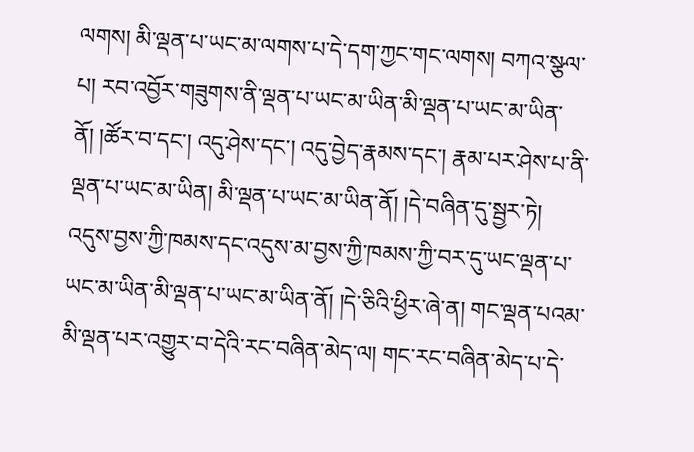ལགས། མི་ལྡན་པ་ཡང་མ་ལགས་པ་དེ་དག་ཀྱང་གང་ལགས། བཀའ་སྩལ་པ། རབ་འབྱོར་གཟུགས་ནི་ལྡན་པ་ཡང་མ་ཡིན་མི་ལྡན་པ་ཡང་མ་ཡིན་ནོ། །ཚོར་བ་དང་། འདུ་ཤེས་དང་། འདུ་བྱེད་རྣམས་དང་། རྣམ་པར་ཤེས་པ་ནི་ལྡན་པ་ཡང་མ་ཡིན། མི་ལྡན་པ་ཡང་མ་ཡིན་ནོ། །དེ་བཞིན་དུ་སྦྱར་ཏེ། འདུས་བྱས་ཀྱི་ཁམས་དང་འདུས་མ་བྱས་ཀྱི་ཁམས་ཀྱི་བར་དུ་ཡང་ལྡན་པ་ཡང་མ་ཡིན་མི་ལྡན་པ་ཡང་མ་ཡིན་ནོ། །དེ་ཅིའི་ཕྱིར་ཞེ་ན། གང་ལྡན་པའམ་མི་ལྡན་པར་འགྱུར་བ་དེའི་རང་བཞིན་མེད་ལ། གང་རང་བཞིན་མེད་པ་དེ་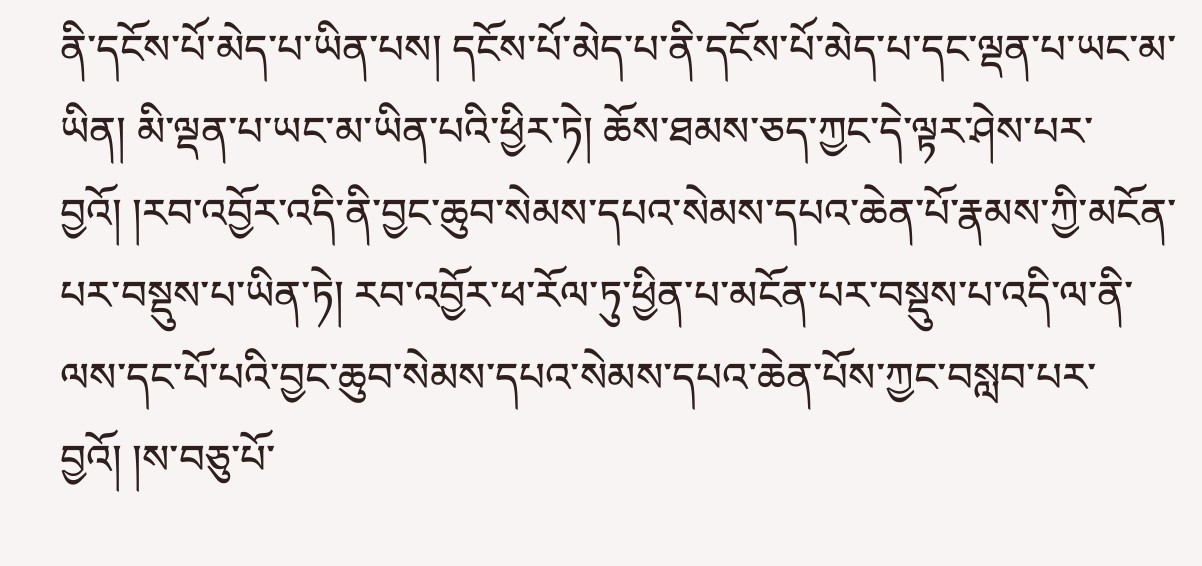ནི་དངོས་པོ་མེད་པ་ཡིན་པས། དངོས་པོ་མེད་པ་ནི་དངོས་པོ་མེད་པ་དང་ལྡན་པ་ཡང་མ་ཡིན། མི་ལྡན་པ་ཡང་མ་ཡིན་པའི་ཕྱིར་ཏེ། ཆོས་ཐམས་ཅད་ཀྱང་དེ་ལྟར་ཤེས་པར་བྱའོ། །རབ་འབྱོར་འདི་ནི་བྱང་ཆུབ་སེམས་དཔའ་སེམས་དཔའ་ཆེན་པོ་རྣམས་ཀྱི་མངོན་པར་བསྡུས་པ་ཡིན་ཏེ། རབ་འབྱོར་ཕ་རོལ་ཏུ་ཕྱིན་པ་མངོན་པར་བསྡུས་པ་འདི་ལ་ནི་ལས་དང་པོ་པའི་བྱང་ཆུབ་སེམས་དཔའ་སེམས་དཔའ་ཆེན་པོས་ཀྱང་བསླབ་པར་བྱའོ། །ས་བཅུ་པོ་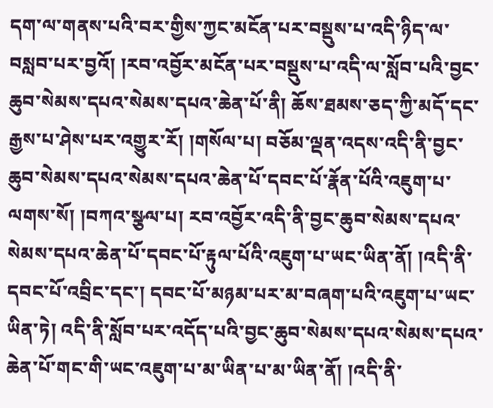དག་ལ་གནས་པའི་བར་གྱིས་ཀྱང་མངོན་པར་བསྡུས་པ་འདི་ཉིད་ལ་བསླབ་པར་བྱའོ། །རབ་འབྱོར་མངོན་པར་བསྡུས་པ་འདི་ལ་སློབ་པའི་བྱང་ཆུབ་སེམས་དཔའ་སེམས་དཔའ་ཆེན་པོ་ནི། ཆོས་ཐམས་ཅད་ཀྱི་མདོ་དང་རྒྱས་པ་ཤེས་པར་འགྱུར་རོ། །གསོལ་པ། བཅོམ་ལྡན་འདས་འདི་ནི་བྱང་ཆུབ་སེམས་དཔའ་སེམས་དཔའ་ཆེན་པོ་དབང་པོ་རྣོན་པོའི་འཇུག་པ་ལགས་སོ། །བཀའ་སྩལ་པ། རབ་འབྱོར་འདི་ནི་བྱང་ཆུབ་སེམས་དཔའ་སེམས་དཔའ་ཆེན་པོ་དབང་པོ་རྟུལ་པོའི་འཇུག་པ་ཡང་ཡིན་ནོ། །འདི་ནི་དབང་པོ་འབྲིང་དང་། དབང་པོ་མཉམ་པར་མ་བཞག་པའི་འཇུག་པ་ཡང་ཡིན་ཏེ། འདི་ནི་སློབ་པར་འདོད་པའི་བྱང་ཆུབ་སེམས་དཔའ་སེམས་དཔའ་ཆེན་པོ་གང་གི་ཡང་འཇུག་པ་མ་ཡིན་པ་མ་ཡིན་ནོ། །འདི་ནི་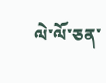ལེ་ལོ་ཅན་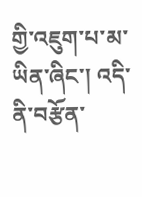གྱི་འཇུག་པ་མ་ཡིན་ཞིང་། འདི་ནི་བརྩོན་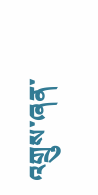འགྲུས་ཞན་